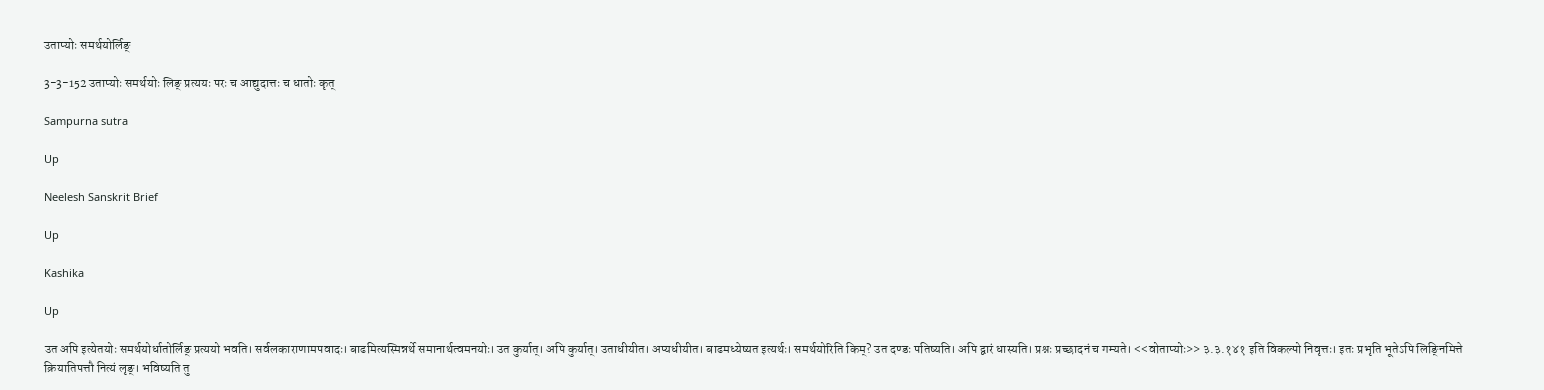उताप्योः समर्थयोर्लिङ्

3-3-152 उताप्योः समर्थयोः लिङ् प्रत्ययः परः च आद्युदात्तः च धातोः कृत्

Sampurna sutra

Up

Neelesh Sanskrit Brief

Up

Kashika

Up

उत अपि इत्येतयोः समर्थयोर्धातोर्लिङ् प्रत्ययो भवति। सर्वलकाराणामपवादः। बाढमित्यस्मिन्नर्थे समानार्थत्वमनयोः। उत कुर्यात्। अपि कुर्यात्। उताधीयीत। अप्यधीयीत। बाढमध्येष्यत इत्यर्थः। समर्थयोरिति किम्? उत दण्डः पतिष्यति। अपि द्वारं धास्यति। प्रश्नः प्रच्छादनं च गम्यते। <<वोताप्योः>> ३.३.१४१ इति विकल्पो निवृत्तः। इतः प्रभृति भूतेऽपि लिङ्निमित्ते क्रियातिपत्तौ नित्यं लृङ्। भविष्यति तु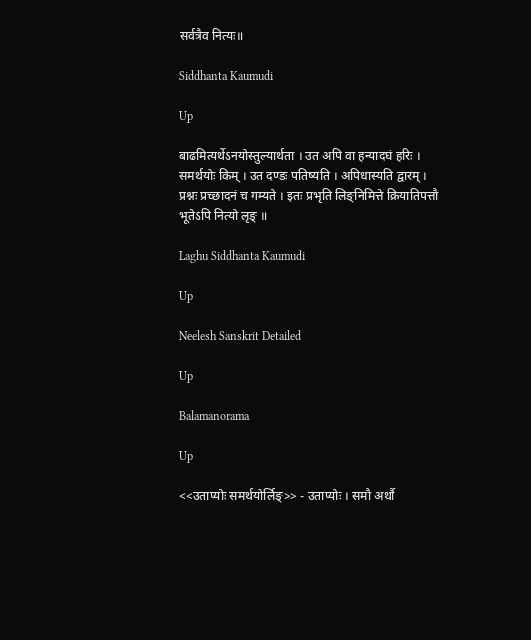सर्वत्रैव नित्यः॥

Siddhanta Kaumudi

Up

बाढमित्यर्थेऽनयोस्तुल्यार्थता । उत अपि वा हन्यादघं हरिः । समर्थयोः किम् । उत दण्डः पतिष्यति । अपिधास्यति द्वारम् । प्रश्नः प्रच्छादनं च गम्यते । इतः प्रभृति लिङ्निमित्ते क्रियातिपत्तौ भूतेऽपि नित्यो लृङ् ॥

Laghu Siddhanta Kaumudi

Up

Neelesh Sanskrit Detailed

Up

Balamanorama

Up

<<उताप्योः समर्थयोर्लिङ्>> - उताप्योः । समौ अर्थौ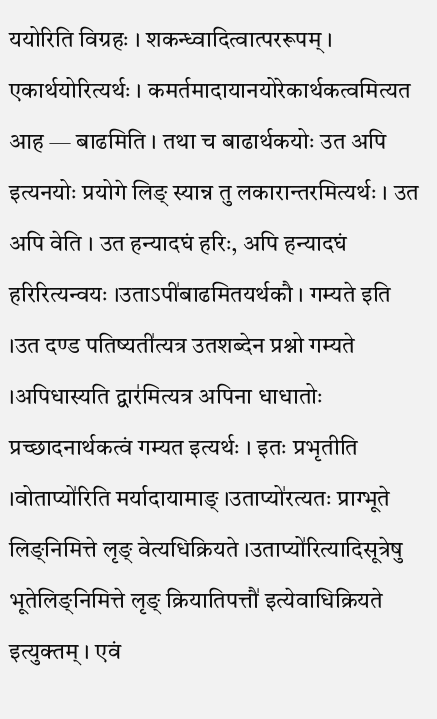ययोरिति विग्रहः । शकन्ध्वादित्वात्पररूपम् । एकार्थयोरित्यर्थः । कमर्तमादायानयोरेकार्थकत्वमित्यत आह — बाढमिति । तथा च बाढार्थकयोः उत अपि इत्यनयोः प्रयोगे लिङ् स्यान्न तु लकारान्तरमित्यर्थः । उत अपि वेति । उत हन्यादघं हरिः, अपि हन्यादघं हरिरित्यन्वयः ।उताऽपी॑बाढमितयर्थकौ । गम्यते इति ।उत दण्ड पतिष्यती॑त्यत्र उतशब्देन प्रश्नो गम्यते ।अपिधास्यति द्वार॑मित्यत्र अपिना धाधातोः प्रच्छादनार्थकत्वं गम्यत इत्यर्थः । इतः प्रभृतीति ।वोताप्यो॑रिति मर्यादायामाङ् ।उताप्यो॑रत्यतः प्राग्भूते लिङ्निमित्ते लृङ् वेत्यधिक्रियते ।उताप्यो॑रित्यादिसूत्रेषु भूतेलिङ्निमित्ते लृङ् क्रियातिपत्तौ॑ इत्येवाधिक्रियते इत्युक्तम् । एवं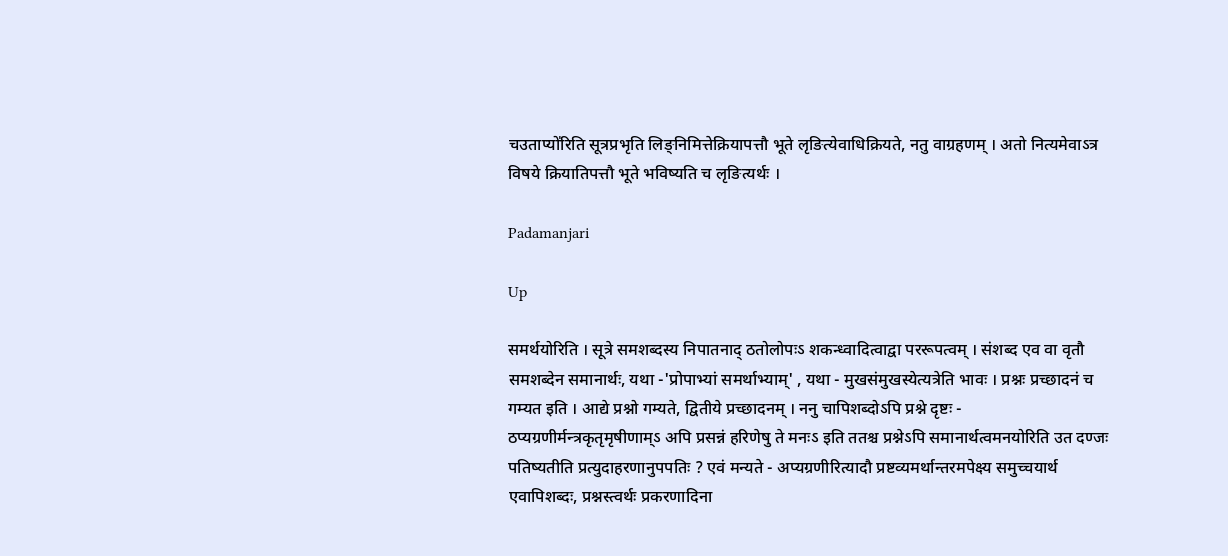चउताप्यो॑रिति सूत्रप्रभृति लिङ्निमित्तेक्रियापत्तौ भूते लृङित्येवाधिक्रियते, नतु वाग्रहणम् । अतो नित्यमेवाऽत्र विषये क्रियातिपत्तौ भूते भविष्यति च लृङित्यर्थः ।

Padamanjari

Up

समर्थयोरिति । सूत्रे समशब्दस्य निपातनाद् ठतोलोपःऽ शकन्ध्वादित्वाद्वा पररूपत्वम् । संशब्द एव वा वृतौ समशब्देन समानार्थः, यथा -'प्रोपाभ्यां समर्थाभ्याम्' , यथा - मुखसंमुखस्येत्यत्रेति भावः । प्रश्नः प्रच्छादनं च गम्यत इति । आद्ये प्रश्नो गम्यते, द्वितीये प्रच्छादनम् । ननु चापिशब्दोऽपि प्रश्ने दृष्टः - ठप्यग्रणीर्मन्त्रकृतृमृषीणाम्ऽ अपि प्रसन्नं हरिणेषु ते मनःऽ इति ततश्च प्रश्नेऽपि समानार्थत्वमनयोरिति उत दण्जः पतिष्यतीति प्रत्युदाहरणानुपपतिः ? एवं मन्यते - अप्यग्रणीरित्यादौ प्रष्टव्यमर्थान्तरमपेक्ष्य समुच्चयार्थ एवापिशब्दः, प्रश्नस्त्वर्थः प्रकरणादिना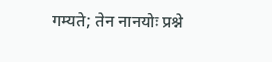गम्यते; तेन नानयोः प्रश्ने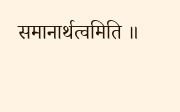समानार्थत्वमिति ॥